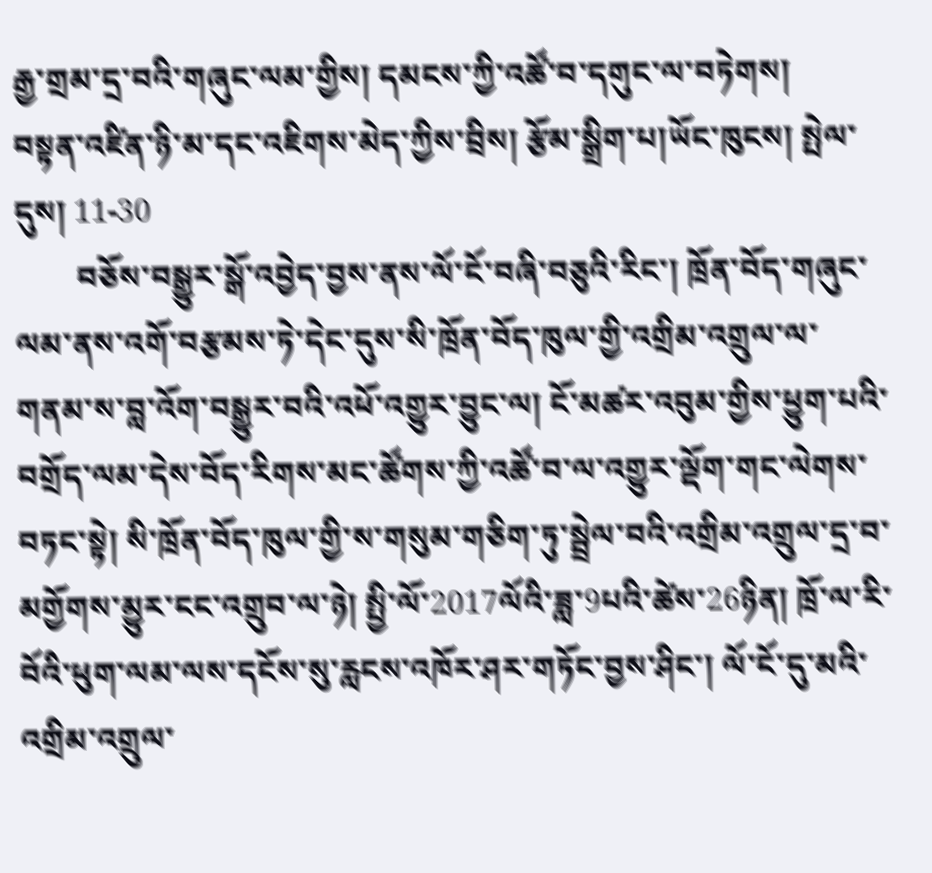རྒྱ་གྲམ་དྲ་བའི་གཞུང་ལམ་གྱིས། དམངས་ཀྱི་འཚོ་བ་དགུང་ལ་བཏེགས།
བསྟན་འཛིན་ཉི་མ་དང་འཇིགས་མེད་ཀྱིས་བྲིས། རྩོམ་སྒྲིག་པ།ཡོང་ཁུངས། སྤེལ་དུས། 11-30
        བཅོས་བསྒྱུར་སྒོ་འབྱེད་བྱས་ནས་ལོ་ངོ་བཞི་བཅུའི་རིང་། ཁྲོན་བོད་གཞུང་ལམ་ནས་འགོ་བརྩམས་ཏེ་དེང་དུས་སི་ཁྲོན་བོད་ཁུལ་གྱི་འགྲིམ་འགྲུལ་ལ་གནམ་ས་བླ་འོག་བསྒྱུར་བའི་འཕོ་འགྱུར་བྱུང་ལ། ངོ་མཚར་འབུམ་གྱིས་ཕྱུག་པའི་བགྲོད་ལམ་དེས་བོད་རིགས་མང་ཚོགས་ཀྱི་འཚོ་བ་ལ་འགྱུར་ལྡོག་གང་ལེགས་བཏང་སྟེ། སི་ཁྲོན་བོད་ཁུལ་གྱི་ས་གསུམ་གཅིག་ཏུ་སྦྲེལ་བའི་འགྲིམ་འགྲུལ་དྲ་བ་མགྱོགས་མྱུར་ངང་འགྲུབ་ལ་ཉེ། སྤྱི་ལོ་2017ལོའི་ཟླ་9པའི་ཚེས་26ཉིན། ཁྲོ་ལ་རི་བོའི་ཕུག་ལམ་ལས་དངོས་སུ་རླངས་འཁོར་ཤར་གཏོང་བྱས་ཤིང་། ལོ་ངོ་དུ་མའི་འགྲིམ་འགྲུལ་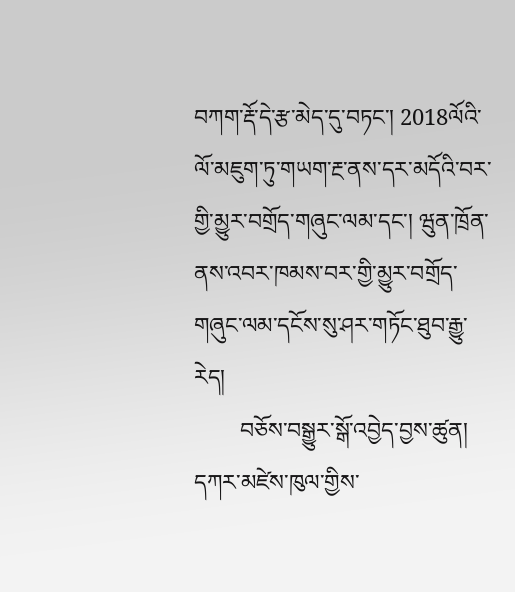བཀག་རྡོ་དེ་རྩ་མེད་དུ་བཏང་། 2018ལོའི་ལོ་མཇུག་ཏུ་གཡག་རྔ་ནས་དར་མདོའི་བར་གྱི་མྱུར་བགྲོད་གཞུང་ལམ་དང་། ཝུན་ཁྲོན་ནས་འབར་ཁམས་བར་གྱི་མྱུར་བགྲོད་གཞུང་ལམ་དངོས་སུ་ཤར་གཏོང་ཐུབ་རྒྱུ་རེད།
        བཅོས་བསྒྱུར་སྒོ་འབྱེད་བྱས་ཚུན། དཀར་མཛེས་ཁུལ་གྱིས་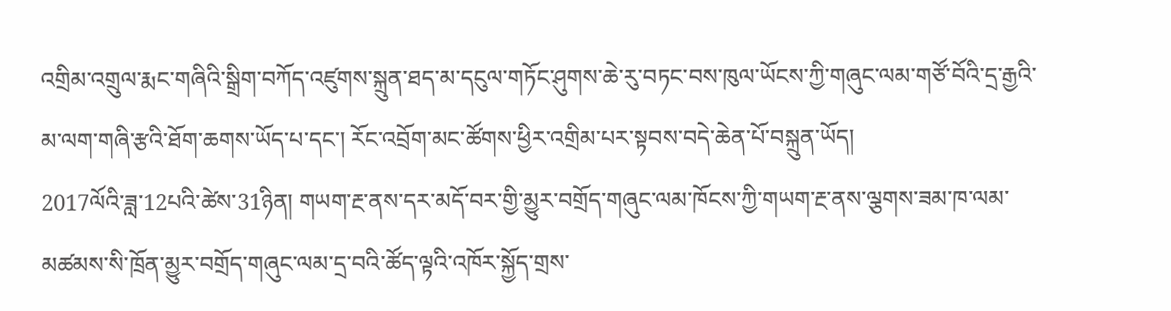འགྲིམ་འགྲུལ་རྨང་གཞིའི་སྒྲིག་བཀོད་འཛུགས་སྐྲུན་ཐད་མ་དངུལ་གཏོང་ཤུགས་ཆེ་རུ་བཏང་བས་ཁུལ་ཡོངས་ཀྱི་གཞུང་ལམ་གཙོ་བོའི་དྲ་རྒྱའི་མ་ལག་གཞི་རྩའི་ཐོག་ཆགས་ཡོད་པ་དང་། རོང་འབྲོག་མང་ཚོགས་ཕྱིར་འགྲིམ་པར་སྟབས་བདེ་ཆེན་པོ་བསྐྲུན་ཡོད།
2017ལོའི་ཟླ་12པའི་ཚེས་31ཉིན། གཡག་རྔ་ནས་དར་མདོ་བར་གྱི་མྱུར་བགྲོད་གཞུང་ལམ་ཁོངས་ཀྱི་གཡག་རྔ་ནས་ལྕགས་ཟམ་ཁ་ལམ་མཚམས་སི་ཁྲོན་མྱུར་བགྲོད་གཞུང་ལམ་དྲ་བའི་ཚོད་ལྟའི་འཁོར་སྐྱོད་གྲས་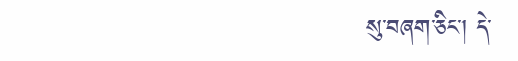སུ་བཞག་ཅིང་། དེ་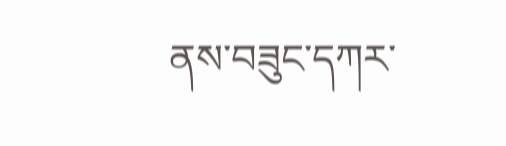ནས་བཟུང་དཀར་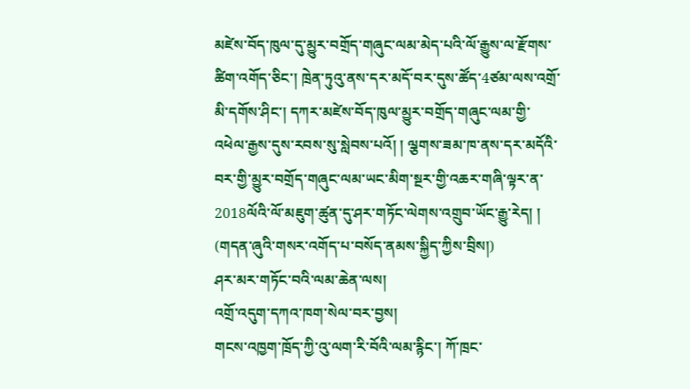མཛེས་བོད་ཁུལ་དུ་མྱུར་བགྲོད་གཞུང་ལམ་མེད་པའི་ལོ་རྒྱུས་ལ་རྫོགས་ཚིག་འགོད་ཅིང་། ཁྲེན་ཏུའུ་ནས་དར་མདོ་བར་དུས་ཚོད་4ཙམ་ལས་འགྲོ་མི་དགོས་ཤིང་། དཀར་མཛེས་བོད་ཁུལ་མྱུར་བགྲོད་གཞུང་ལམ་གྱི་འཕེལ་རྒྱས་དུས་རབས་སུ་སླེབས་པའོ། ། ལྕགས་ཟམ་ཁ་ནས་དར་མདོའི་བར་གྱི་མྱུར་བགྲོད་གཞུང་ལམ་ཡང་མིག་སྔར་གྱི་འཆར་གཞི་ལྟར་ན་2018ལོའི་ལོ་མཇུག་ཚུན་དུ་ཤར་གཏོང་ལེགས་འགྲུབ་ཡོང་རྒྱུ་རེད། །
(གདན་ཞུའི་གསར་འགོད་པ་བསོད་ནམས་སྐྱིད་ཀྱིས་བྲིས།)
ཤར་མར་གཏོང་བའི་ལམ་ཆེན་ལས།
འགྲོ་འདུག་དཀའ་ཁག་སེལ་བར་བྱས།
གངས་འཁྱག་ཁྲོད་ཀྱི་འུ་ལག་རི་བོའི་ལམ་རྙིང་། ཀོ་ཁྲང་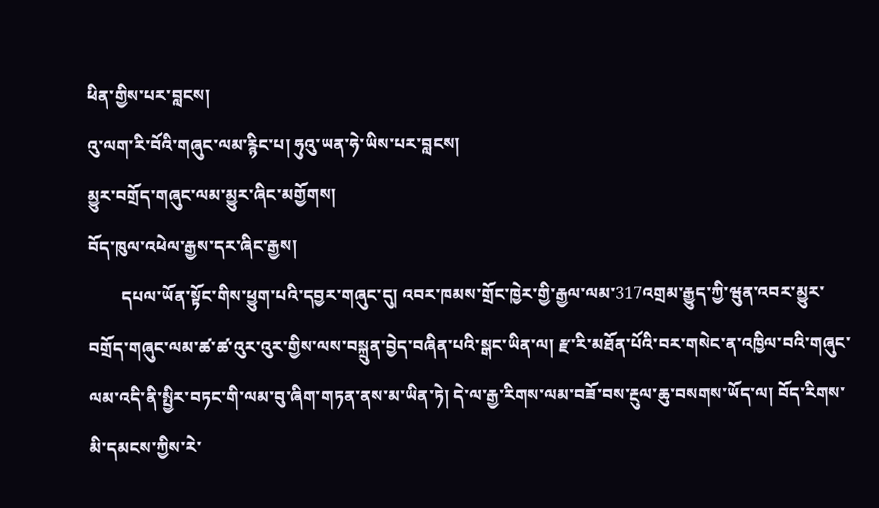ཕིན་གྱིས་པར་བླངས།
འུ་ལག་རི་བོའི་གཞུང་ལམ་རྙིང་པ། ཧུའུ་ཡན་ཧེ་ཡིས་པར་བླངས།
མྱུར་བགྲོད་གཞུང་ལམ་མྱུར་ཞིང་མགྱོགས།
བོད་ཁུལ་འཕེལ་རྒྱས་དར་ཞིང་རྒྱས།
        དཔལ་ཡོན་སྟོང་གིས་ཕྱུག་པའི་དབྱར་གཞུང་དུ། འབར་ཁམས་གྲོང་ཁྱེར་གྱི་རྒྱལ་ལམ་317འགྲམ་རྒྱུད་ཀྱི་ཝུན་འབར་མྱུར་བགྲོད་གཞུང་ལམ་ཚ་ཚ་འུར་འུར་གྱིས་ལས་བསྐྲུན་བྱེད་བཞིན་པའི་སྒང་ཡིན་ལ། རྫ་རི་མཐོན་པོའི་བར་གསེང་ན་འཁྱིལ་བའི་གཞུང་ལམ་འདི་ནི་སྤྱིར་བཏང་གི་ལམ་བུ་ཞིག་གཏན་ནས་མ་ཡིན་ཏེ། དེ་ལ་རྒྱ་རིགས་ལམ་བཟོ་བས་རྔུལ་ཆུ་བསགས་ཡོད་ལ། བོད་རིགས་མི་དམངས་ཀྱིས་རེ་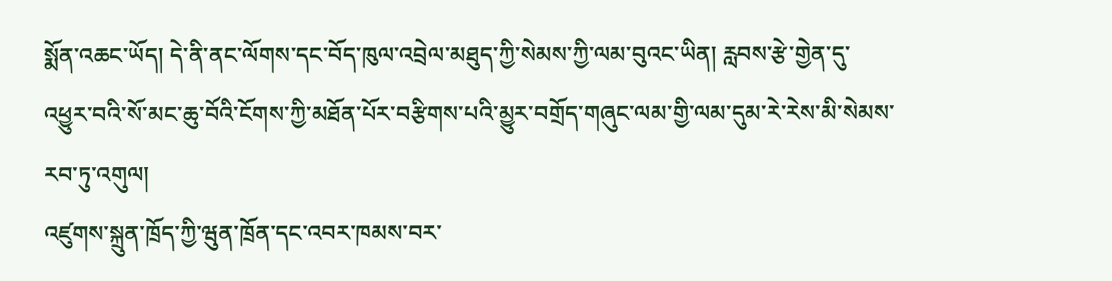སྨོན་འཆང་ཡོད། དེ་ནི་ནང་ལོགས་དང་བོད་ཁུལ་འབྲེལ་མཐུད་ཀྱི་སེམས་ཀྱི་ལམ་བུའང་ཡིན། རླབས་རྩེ་གྱེན་དུ་འཕྱུར་བའི་སོ་མང་ཆུ་བོའི་ངོགས་ཀྱི་མཐོན་པོར་བརྩིགས་པའི་མྱུར་བགྲོད་གཞུང་ལམ་གྱི་ལམ་དུམ་རེ་རེས་མི་སེམས་རབ་ཏུ་འགུལ།
འཛུགས་སྐྲུན་ཁྲོད་ཀྱི་ཝུན་ཁྲོན་དང་འབར་ཁམས་བར་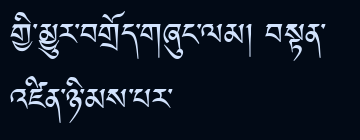གྱི་མྱུར་བགྲོད་གཞུང་ལམ། བསྟན་འཛིན་ཉི་མས་པར་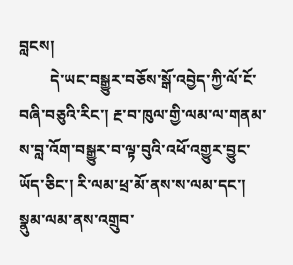བླངས།
        དེ་ཡང་བསྒྱུར་བཅོས་སྒོ་འབྱེད་ཀྱི་ལོ་ངོ་བཞི་བཅུའི་རིང་། རྔ་བ་ཁུལ་གྱི་ལམ་ལ་གནམ་ས་བླ་འོག་བསྒྱུར་བ་ལྟ་བུའི་འཕོ་འགྱུར་བྱུང་ཡོད་ཅིང་། རི་ལམ་ཕྲ་མོ་ནས་ས་ལམ་དང་། སྣུམ་ལམ་ནས་འགྲུབ་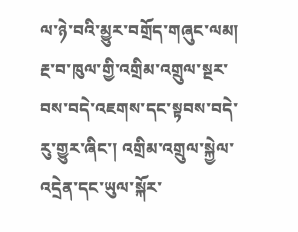ལ་ཉེ་བའི་མྱུར་བགྲོད་གཞུང་ལམ། རྔ་བ་ཁུལ་གྱི་འགྲིམ་འགྲུལ་སྔར་བས་བདེ་འཇགས་དང་སྟབས་བདེ་རུ་གྱུར་ཞིང་། འགྲིམ་འགྲུལ་སྐྱེལ་འདྲེན་དང་ཡུལ་སྐོར་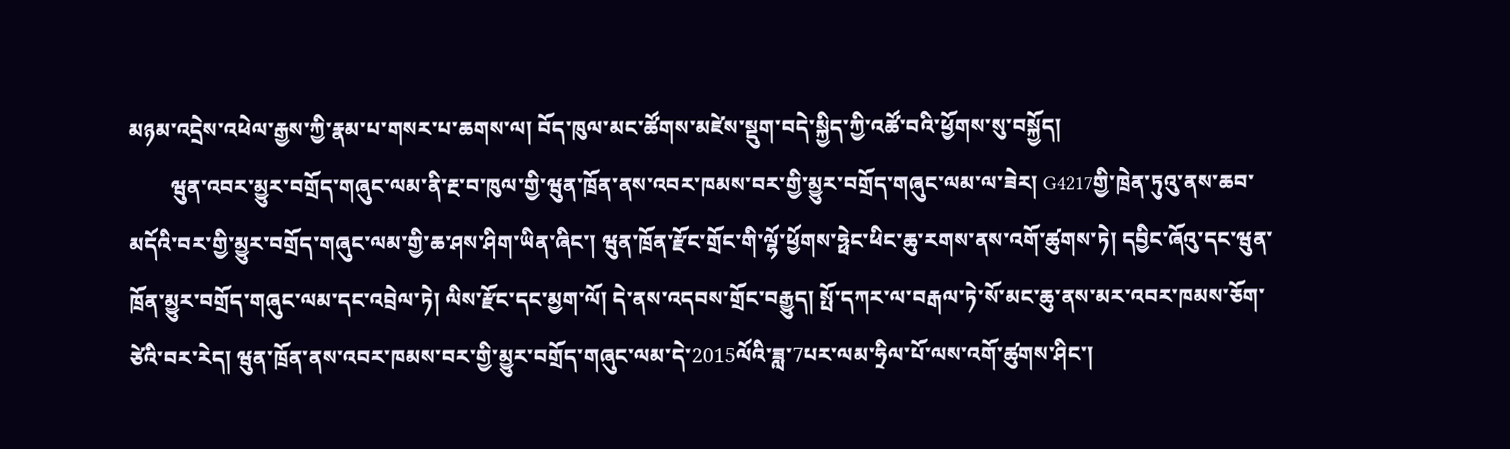མཉམ་འདྲེས་འཕེལ་རྒྱས་ཀྱི་རྣམ་པ་གསར་པ་ཆགས་ལ། བོད་ཁུལ་མང་ཚོགས་མཛེས་སྡུག་བདེ་སྐྱིད་ཀྱི་འཚོ་བའི་ཕྱོགས་སུ་བསྐྱོད།
        ཝུན་འབར་མྱུར་བགྲོད་གཞུང་ལམ་ནི་རྔ་བ་ཁུལ་གྱི་ཝུན་ཁྲོན་ནས་འབར་ཁམས་བར་གྱི་མྱུར་བགྲོད་གཞུང་ལམ་ལ་ཟེར། G4217གྱི་ཁྲེན་ཏུའུ་ནས་ཆབ་མདོའི་བར་གྱི་མྱུར་བགྲོད་གཞུང་ལམ་གྱི་ཆ་ཤས་ཤིག་ཡིན་ཞིང་། ཝུན་ཁྲོན་རྫོང་གྲོང་གི་ལྷོ་ཕྱོགས་ཧྥེང་ཕིང་ཆུ་རགས་ནས་འགོ་ཚུགས་ཏེ། དབྱིང་ཞོའུ་དང་ཝུན་ཁྲོན་མྱུར་བགྲོད་གཞུང་ལམ་དང་འབྲེལ་ཏེ། ལིས་རྫོང་དང་མྱག་ལོ། དེ་ནས་འདབས་གྲོང་བརྒྱུད། སྤོ་དཀར་ལ་བརྒལ་ཏེ་སོ་མང་ཆུ་ནས་མར་འབར་ཁམས་ཅོག་ཙེའི་བར་རེད། ཝུན་ཁྲོན་ནས་འབར་ཁམས་བར་གྱི་མྱུར་བགྲོད་གཞུང་ལམ་དེ་2015ལོའི་ཟླ་7པར་ལམ་ཧྲིལ་པོ་ལས་འགོ་ཚུགས་ཤིང་།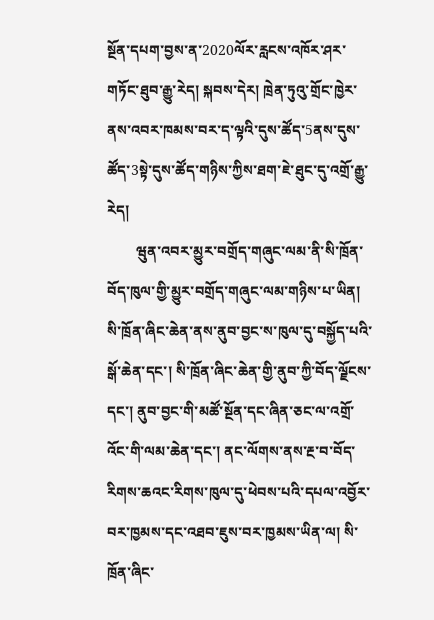སྔོན་དཔག་བྱས་ན་2020ལོར་རླངས་འཁོར་ཤར་གཏོང་ཐུབ་རྒྱུ་རེད། སྐབས་དེར། ཁྲེན་ཏུའུ་གྲོང་ཁྱེར་ནས་འབར་ཁམས་བར་ད་ལྟའི་དུས་ཚོད་5ནས་དུས་ཚོད་3སྟེ་དུས་ཚོད་གཉིས་ཀྱིས་ཐག་ཇེ་ཐུང་དུ་འགྲོ་རྒྱུ་རེད།
        ཝུན་འབར་མྱུར་བགྲོད་གཞུང་ལམ་ནི་སི་ཁྲོན་བོད་ཁུལ་གྱི་མྱུར་བགྲོད་གཞུང་ལམ་གཉིས་པ་ཡིན། སི་ཁྲོན་ཞིང་ཆེན་ནས་ནུབ་བྱང་ས་ཁུལ་དུ་བསྐྱོད་པའི་སྒོ་ཆེན་དང་། སི་ཁྲོན་ཞིང་ཆེན་གྱི་ནུབ་ཀྱི་བོད་ལྗོངས་དང་། ནུབ་བྱང་གི་མཚོ་སྔོན་དང་ཞིན་ཅང་ལ་འགྲོ་འོང་གི་ལམ་ཆེན་དང་། ནང་ལོགས་ནས་རྔ་བ་བོད་རིགས་ཆའང་རིགས་ཁུལ་དུ་ཕེབས་པའི་དཔལ་འབྱོར་བར་ཁྱམས་དང་འཐབ་ཇུས་བར་ཁྱམས་ཡིན་ལ། སི་ཁྲོན་ཞིང་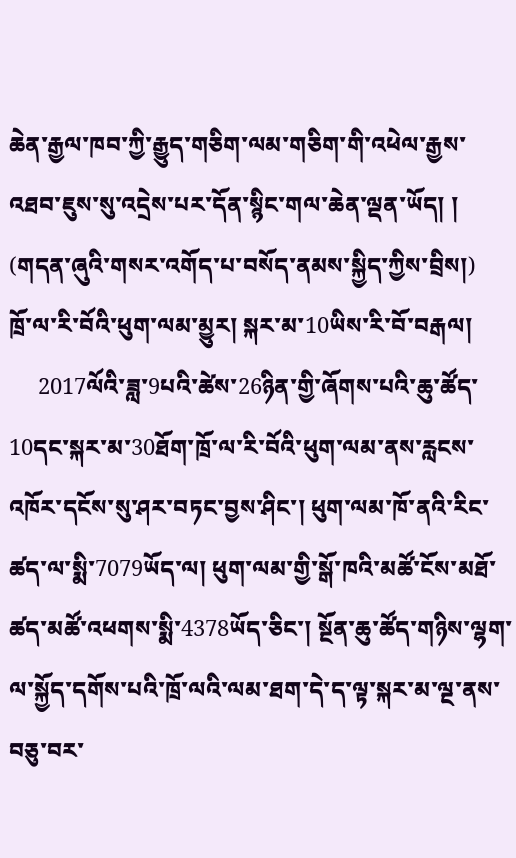ཆེན་རྒྱལ་ཁབ་ཀྱི་རྒྱུད་གཅིག་ལམ་གཅིག་གི་འཕེལ་རྒྱས་འཐབ་ཇུས་སུ་འདྲེས་པར་དོན་སྙིང་གལ་ཆེན་ལྡན་ཡོད། །
(གདན་ཞུའི་གསར་འགོད་པ་བསོད་ནམས་སྐྱིད་ཀྱིས་བྲིས།)
ཁྲོ་ལ་རི་བོའི་ཕུག་ལམ་མྱུར། སྐར་མ་10ཡིས་རི་བོ་བརྒལ།
     2017ལོའི་ཟླ་9པའི་ཚེས་26ཉིན་གྱི་ཞོགས་པའི་ཆུ་ཚོད་10དང་སྐར་མ་30ཐོག་ཁྲོ་ལ་རི་བོའི་ཕུག་ལམ་ནས་རླངས་འཁོར་དངོས་སུ་ཤར་བཏང་བྱས་ཤིང་། ཕུག་ལམ་ཁོ་ནའི་རིང་ཚད་ལ་སྨི་7079ཡོད་ལ། ཕུག་ལམ་གྱི་སྒོ་ཁའི་མཚོ་ངོས་མཐོ་ཚད་མཚོ་འཕགས་སྨི་4378ཡོད་ཅིང་། སྔོན་ཆུ་ཚོད་གཉིས་ལྷག་ལ་སྐྱོད་དགོས་པའི་ཁྲོ་ལའི་ལམ་ཐག་དེ་ད་ལྟ་སྐར་མ་ལྔ་ནས་བཅུ་བར་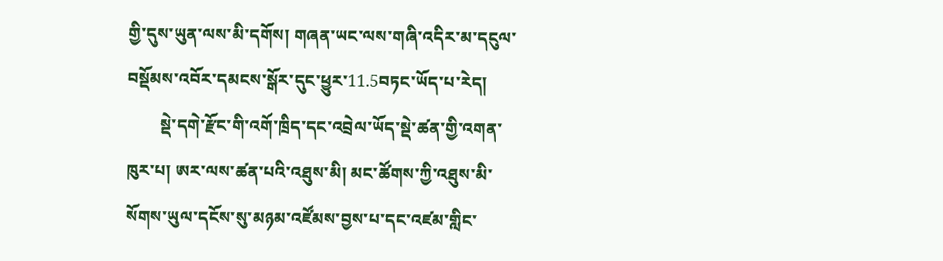གྱི་དུས་ཡུན་ལས་མི་དགོས། གཞན་ཡང་ལས་གཞི་འདིར་མ་དངུལ་བསྡོམས་འབོར་དམངས་སྒོར་དུང་ཕྱུར་11.5བཏང་ཡོད་པ་རེད།
        སྡེ་དགེ་རྫོང་གི་འགོ་ཁྲིད་དང་འབྲེལ་ཡོད་སྡེ་ཚན་གྱི་འགན་ཁུར་པ། ཨར་ལས་ཚན་པའི་འཐུས་མི། མང་ཚོགས་ཀྱི་འཐུས་མི་སོགས་ཡུལ་དངོས་སུ་མཉམ་འཛོམས་བྱས་པ་དང་འཛམ་གླིང་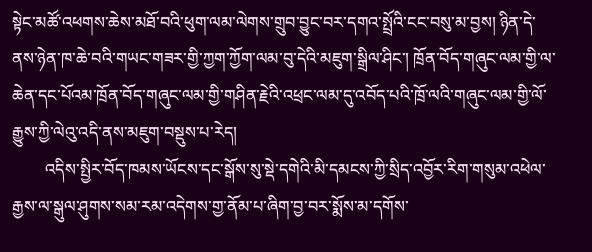སྟེང་མཚོ་འཕགས་ཆེས་མཐོ་བའི་ཕུག་ལམ་ལེགས་གྲུབ་བྱུང་བར་དགའ་སྤྲོའི་ངང་བསུ་མ་བྱས། ཉིན་དེ་ནས་ཉེན་ཁ་ཆེ་བའི་གཡང་གཟར་གྱི་ཀྱག་ཀྱོག་ལམ་བུ་དེའི་མཇུག་སྒྲིལ་ཤིང་། ཁྲོན་བོད་གཞུང་ལམ་གྱི་ལ་ཆེན་དང་པོའམ་ཁྲོན་བོད་གཞུང་ལམ་གྱི་གཤིན་རྗེའི་འཕྲང་ལམ་དུ་འབོད་པའི་ཁྲོ་ལའི་གཞུང་ལམ་གྱི་ལོ་རྒྱུས་ཀྱི་ལེའུ་འདི་ནས་མཇུག་བསྡུས་པ་རེད།
        འདིས་སྤྱིར་བོད་ཁམས་ཡོངས་དང་སྒོས་སུ་སྡེ་དགེའི་མི་དམངས་ཀྱི་སྲིད་འབྱོར་རིག་གསུམ་འཕེལ་རྒྱས་ལ་སྒུལ་ཤུགས་སམ་རམ་འདེགས་གྱ་ནོམ་པ་ཞིག་བྱ་བར་སྨོས་མ་དགོས་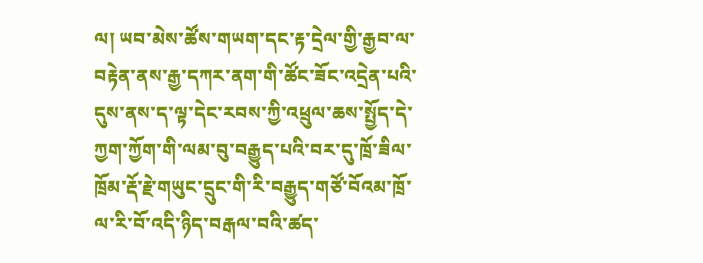ལ། ཡབ་མེས་ཚོས་གཡག་དང་རྟ་དྲེལ་གྱི་རྒྱབ་ལ་བརྟེན་ནས་རྒྱ་དཀར་ནག་གི་ཚོང་ཟོང་འདྲེན་པའི་དུས་ནས་ད་ལྟ་དེང་རབས་ཀྱི་འཕྲུལ་ཆས་སྤྱོད་དེ་ཀྱག་ཀྱོག་གི་ལམ་བུ་བརྒྱུད་པའི་བར་དུ་ཁྲོ་ཟིལ་ཁྲོམ་རྡོ་རྗེ་གཡུང་དྲུང་གི་རི་བརྒྱུད་གཙོ་བོའམ་ཁྲོ་ལ་རི་བོ་འདི་ཉིད་བརྒལ་བའི་ཚད་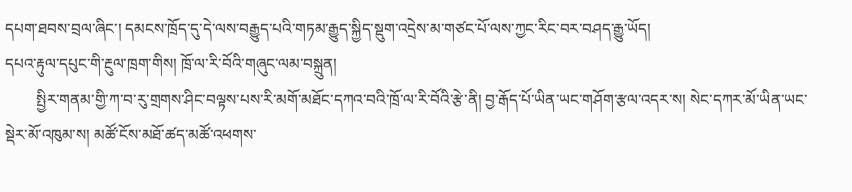དཔག་ཐབས་བྲལ་ཞིང་། དམངས་ཁྲོད་དུ་དེ་ལས་བརྒྱུད་པའི་གཏམ་རྒྱུད་སྐྱིད་སྡུག་འདྲེས་མ་གཙང་པོ་ལས་ཀྱང་རིང་བར་བཤད་རྒྱུ་ཡོད།
དཔའ་རྟུལ་དཔུང་གི་རྔུལ་ཁྲག་གིས། ཁྲོ་ལ་རི་བོའི་གཞུང་ལམ་བསྐྲུན།
        སྤྱིར་གནམ་གྱི་ཀ་བ་རུ་གྲགས་ཤིང་བལྟས་པས་རི་མགོ་མཐོང་དཀའ་བའི་ཁྲོ་ལ་རི་བོའི་རྩེ་ནི། བྱ་རྒོད་པོ་ཡིན་ཡང་གཤོག་རྩལ་འདར་ས། སེང་དཀར་མོ་ཡིན་ཡང་སྡེར་མོ་འཁུམ་ས། མཚོ་ངོས་མཐོ་ཚད་མཚོ་འཕགས་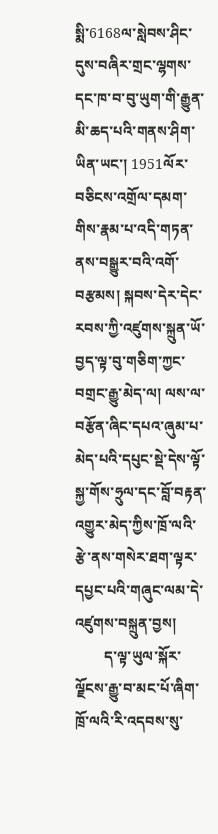སྨི་6168ལ་སླེབས་ཤིང་དུས་བཞིར་གྲང་ལྷགས་དང་ཁ་བ་བུ་ཡུག་གི་རྒྱུན་མི་ཆད་པའི་གནས་ཤིག་ཡིན་ཡང་། 1951ལོར་བཅིངས་འགྲོལ་དམག་གིས་རྣམ་པ་འདི་གཏན་ནས་བསྒྱུར་བའི་འགོ་བརྩམས། སྐབས་དེར་དེང་རབས་ཀྱི་འཛུགས་སྐྲུན་ཡོ་བྱད་ལྟ་བུ་གཅིག་ཀྱང་བགྲང་རྒྱུ་མེད་ལ། ལས་ལ་བརྩོན་ཞིང་དཔའ་ཞུམ་པ་མེད་པའི་དཔུང་སྡེ་དེས་ལྟོ་སྐྱ་གོས་ཧྲུལ་དང་བློ་བརྟན་འགྱུར་མེད་ཀྱིས་ཁྲོ་ལའི་རྩེ་ནས་གསེར་ཐག་ལྟར་དཔྱང་པའི་གཞུང་ལམ་དེ་འཛུགས་བསྐྲུན་བྱས།
        ད་ལྟ་ཡུལ་སྐོར་ལྗོངས་རྒྱུ་བ་མང་པོ་ཞིག་ཁྲོ་ལའི་རི་འདབས་སུ་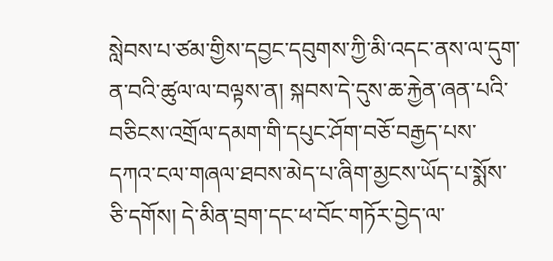སླེབས་པ་ཙམ་གྱིས་དབྱང་དབུགས་ཀྱི་མི་འདང་ནས་ལ་དུག་ན་བའི་ཚུལ་ལ་བལྟས་ན། སྐབས་དེ་དུས་ཆ་རྐྱེན་ཞན་པའི་བཅིངས་འགྲོལ་དམག་གི་དཔུང་ཤོག་བཅོ་བརྒྱད་པས་དཀའ་ངལ་གཞལ་ཐབས་མེད་པ་ཞིག་མྱངས་ཡོད་པ་སྨོས་ཅི་དགོས། དེ་མིན་བྲག་དང་ཕ་བོང་གཏོར་བྱེད་ལ་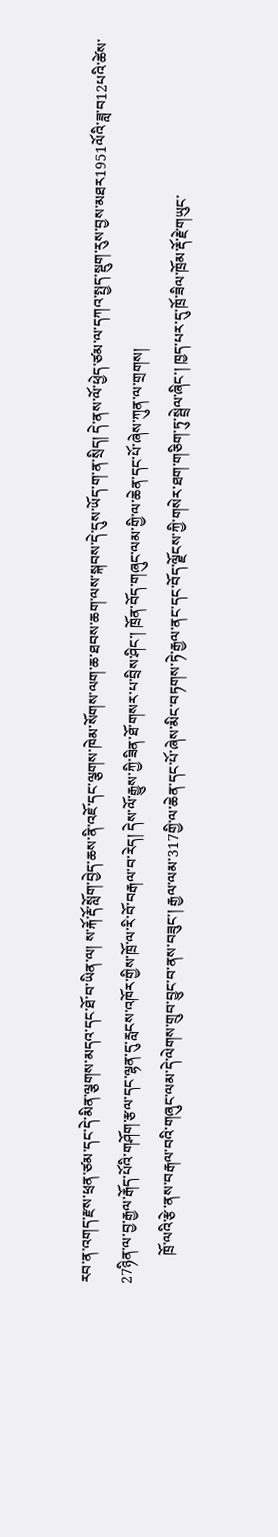རབ་ན་འགད་རྫས་ཕྲན་ཙམ་དང་དེ་མིན་ལྕགས་མདའ་དང་ཐོ་བ་ཡིན་ལ། ས་རྐོ་རྡོ་སློག་བྱེད་ཆས་ནི་འཇོ་དང་ལྕགས་ཁེམ་སོགས་ལག་ཆ་ཐབས་ཆག་ལས་སྐབས་དེ་དུས་ཡོད་ག་ན་སྲིད། དེ་ནས་ལོ་ཕྱེད་ཙམ་ལ་དཀའ་སྤྱད་སྡུག་རུས་བྱས་མཐར1951ལོའི་ཟླ་བ12པའི་ཚེས་27ཉིན་ལ་བྱ་རྒྱལ་རྒོད་པོའི་གཤོག་རྩལ་དང་ལྷན་དུ་རླངས་འཁོར་གྱིས་ཁྲོ་ལ་རི་བོ་བརྒལ་བ་རེད། དེས་ལོ་རྒྱུས་ཀྱི་ཟིན་ཐོ་གསར་པ་བྲིས་ཤིང་། ཁྲོན་བོད་གཞུང་ལམ་གྱི་ལ་ཆེན་དང་པོ་ཞེས་ཀུན་ལ་གྲགས།
        ཁྲོ་ལའི་རྩེ་ནས་བརྒལ་བའི་གཞུང་ལམ་དེ་ལེགས་གྲུབ་བྱུང་བ་ནས་བཟུང་། རྒྱལ་ལམ་317གྱི་ལ་ཆེན་དང་པོ་ཞེས་མིང་བཏགས་ཏེ་རྒྱལ་ནང་དང་བོད་ལྗོངས་ཀྱི་གསེར་ཐག་གཅིག་ཏུ་སྦྲེལ་ཞིང་། ཁྱད་པར་དུ་ཁྲོ་ཟིལ་ཁྲོམ་རྡོ་རྗེ་གཡུང་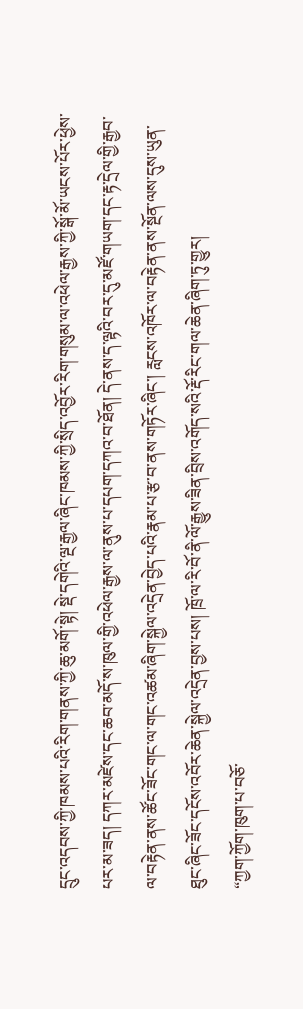དྲུང་འདབས་ཀྱི་ཁམས་པའི་རིག་གནས་ཀྱི་ཆུ་མགོ་སྟེ། སྡེ་དགེའི་ལྔ་རྒྱལ་ཞིང་ཁམས་ཀྱི་སྲིད་འབྱོར་རིག་གསུམ་ལ་འཕེལ་རྒྱས་ཀྱི་སྒོ་མོ་ཡངས་པོར་ཕྱེས་པར་མ་ཟད། དཀར་མཛེས་དང་ཆབ་མདོ་ས་ཁུལ་གྱི་འཕེལ་རྒྱས་ལ་ནུས་པ་དཔག་དཀའ་བ་ཐོན། དེ་ནས་ད་ལྟའི་བར་དུ་མཛོ་གཡག་དང་རྟ་དྲེལ་གྱི་རྒྱབ་ལ་བརྟེན་ནས་ཚོང་ཟོང་གང་ལ་གང་འཚམ་ཞིག་སྐྱེལ་འདྲེན་བྱེད་པའི་རྣམ་པ་རྩ་བ་ནས་གཏོར་ཞིང་། རླངས་འཁོར་ལ་བརྟེན་ནས་སྔོན་ལས་དུས་ཡུན་ཐུང་ཞིང་ཟོང་དངོས་འབོར་ཆེན་སྐྱེལ་འདྲེན་བྱས་པས། ཁྲོ་ལ་རི་བོ་ནི་ལོ་རྒྱུས་ཟིན་བྲིས་འགོད་སའི་རྡོ་རིང་གལ་ཆེན་ཞིག་ཏུ་གྱུར།
“ཀྱག་ཀྱོག་ཁུག་པ་བཅོ་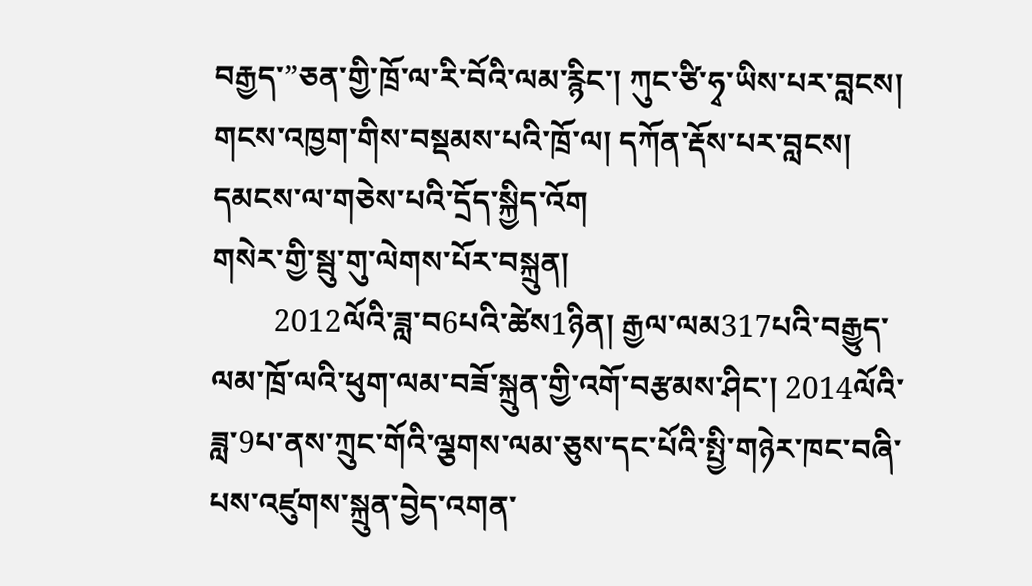བརྒྱད་”ཅན་གྱི་ཁྲོ་ལ་རི་བོའི་ལམ་རྙིང་། ཀུང་ཙི་ཧྭ་ཡིས་པར་བླངས།
གངས་འཁྱག་གིས་བསྡམས་པའི་ཁྲོ་ལ། དཀོན་རྡོས་པར་བླངས།
དམངས་ལ་གཅེས་པའི་དྲོད་སྐྱིད་འོག
གསེར་གྱི་སྦུ་གུ་ལེགས་པོར་བསྐྲུན།
        2012ལོའི་ཟླ་བ6པའི་ཚེས1ཉིན། རྒྱལ་ལམ317པའི་བརྒྱུད་ལམ་ཁྲོ་ལའི་ཕུག་ལམ་བཟོ་སྐྲུན་གྱི་འགོ་བརྩམས་ཤིང་། 2014ལོའི་ཟླ་9པ་ནས་ཀྲུང་གོའི་ལྕགས་ལམ་ཅུས་དང་པོའི་སྤྱི་གཉེར་ཁང་བཞི་པས་འཛུགས་སྐྲུན་བྱེད་འགན་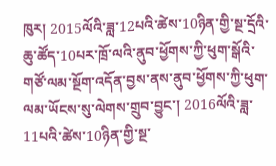ཁུར། 2015ལོའི་ཟླ་12པའི་ཚེས་10ཉིན་གྱི་སྔ་དྲོའི་ཆུ་ཚོད་10པར་ཁྲོ་ལའི་ནུབ་ཕྱོགས་ཀྱི་ཕུག་སྒོའི་གཙོ་ལམ་སྔོག་འདོན་བྱས་ནས་ནུབ་ཕྱོགས་ཀྱི་ཕུག་ལམ་ཡོངས་སུ་ལེགས་གྲུབ་བྱུང་། 2016ལོའི་ཟླ་11པའི་ཚེས་10ཉིན་གྱི་སྔ་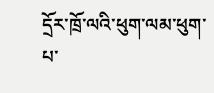དྲོར་ཁྲོ་ལའི་ཕུག་ལམ་ཕུག་པ་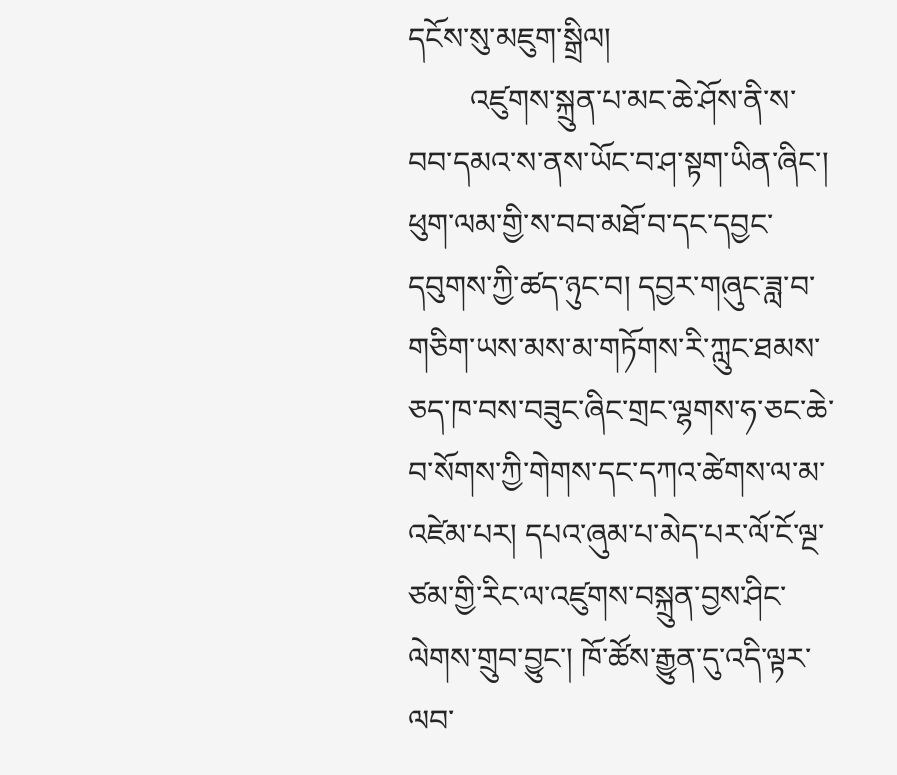དངོས་སུ་མཇུག་སྒྲིལ།
        འཛུགས་སྐྲུན་པ་མང་ཆེ་ཤོས་ནི་ས་བབ་དམའ་ས་ནས་ཡོང་བ་ཤ་སྟག་ཡིན་ཞིང་། ཕུག་ལམ་གྱི་ས་བབ་མཐོ་བ་དང་དབྱང་དབུགས་ཀྱི་ཚད་ཉུང་བ། དབྱར་གཞུང་ཟླ་བ་གཅིག་ཡས་མས་མ་གཏོགས་རི་ཀླུང་ཐམས་ཅད་ཁ་བས་བཟུང་ཞིང་གྲང་ལྷགས་ཧ་ཅང་ཆེ་བ་སོགས་ཀྱི་གེགས་དང་དཀའ་ཚེགས་ལ་མ་འཛེམ་པར། དཔའ་ཞུམ་པ་མེད་པར་ལོ་ངོ་ལྔ་ཙམ་གྱི་རིང་ལ་འཛུགས་བསྐྲུན་བྱས་ཤིང་ལེགས་གྲུབ་བྱུང་། ཁོ་ཚོས་རྒྱུན་དུ་འདི་ལྟར་ལབ་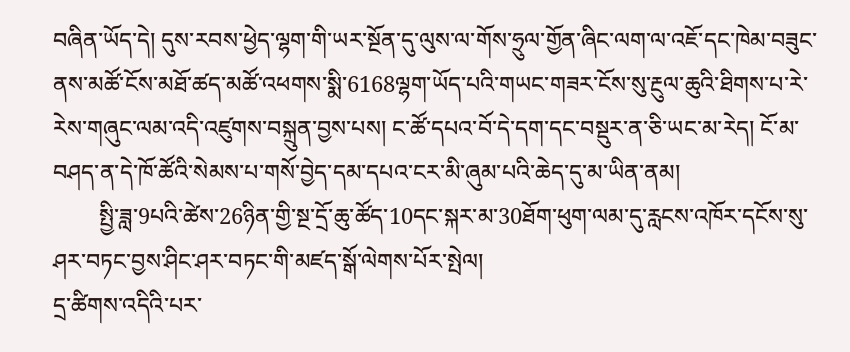བཞིན་ཡོད་དེ། དུས་རབས་ཕྱེད་ལྷག་གི་ཡར་སྔོན་དུ་ལུས་ལ་གོས་ཧྲུལ་གྱོན་ཞིང་ལག་ལ་འཇོ་དང་ཁེམ་བཟུང་ནས་མཚོ་ངོས་མཐོ་ཚད་མཚོ་འཕགས་སྨི་6168ལྷག་ཡོད་པའི་གཡང་གཟར་ངོས་སུ་རྔུལ་ཆུའི་ཐིགས་པ་རེ་རེས་གཞུང་ལམ་འདི་འཛུགས་བསྐྲུན་བྱས་པས། ང་ཚོ་དཔའ་བོ་དེ་དག་དང་བསྡུར་ན་ཅི་ཡང་མ་རེད། ངོ་མ་བཤད་ན་དེ་ཁོ་ཚོའི་སེམས་པ་གསོ་བྱེད་དམ་དཔའ་ངར་མི་ཞུམ་པའི་ཆེད་དུ་མ་ཡིན་ནམ།
        སྤྱི་ཟླ་9པའི་ཚེས་26ཉིན་གྱི་སྔ་དྲོ་ཆུ་ཚོད་10དང་སྐར་མ་30ཐོག་ཕུག་ལམ་དུ་རླངས་འཁོར་དངོས་སུ་ཤར་བཏང་བྱས་ཤིང་ཤར་བཏང་གི་མཛད་སྒོ་ལེགས་པོར་སྤེལ།
དྲ་ཚིགས་འདིའི་པར་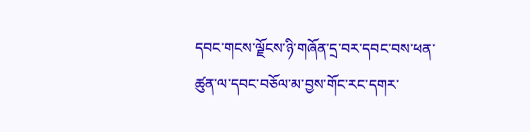དབང་གངས་ལྗོངས་ཉི་གཞོན་དྲ་བར་དབང་བས་ཕན་ཚུན་ལ་དབང་བཅོལ་མ་བྱས་གོང་རང་དགར་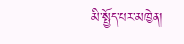མི་སྤྱོད་པར་མཁྱེན།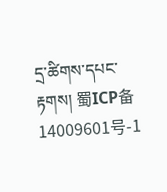དྲ་ཚིགས་དཔང་རྟགས། 蜀ICP备14009601号-1